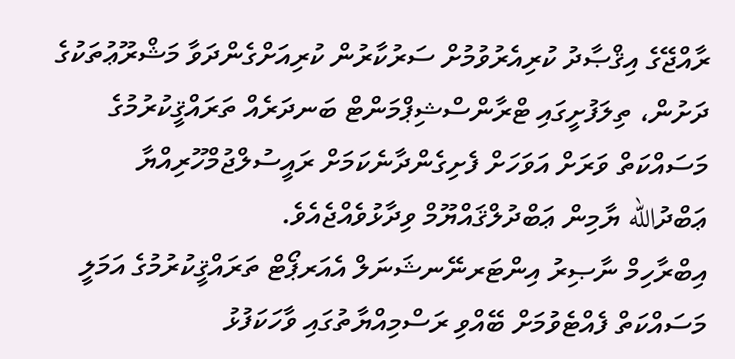ރާއްޖޭގެ އިޤްޞާދު ކުރިއެރުވުމުށް ސަރުކާރުން ކުރިއަށްގެންދަވާ މަޝްރޫޢުތަކުގެ ދަށުން، ތިލަފުށީގައި ޓްރާންސްޝިޕްމަންޓް ބަނދަރެއް ތަރައްޤީކުރުމުގެ މަސައްކަތް ވަރަށް އަވަހަށް ފެށިގެންދާނެކަމަށް ރައީސުލްޖުމްހޫރިއްޔާ ޢަބްދުالله ޔާމިން ޢަބްދުލްޤައްޔޫމް ވިދާޅުވެއްޖެއެވެ.
އިބްރާހިމް ނާޞިރު އިންޓަރނޭނޝަނަލް އެއަރޕޯޓް ތަރައްޤީކުރުމުގެ އަމަލީ މަސައްކަތް ފެއްޓެވުމަށް ބޭއްވި ރަސްމިއްޔާތުގައި ވާހަކަފުޅު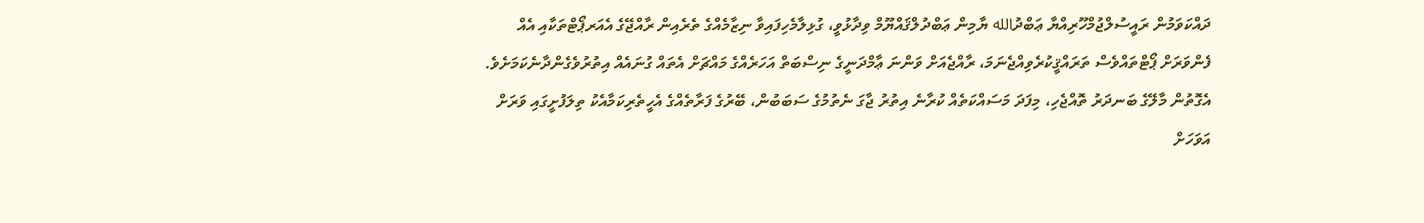ދައްކަވަމުން ރައީސުލްޖުމްހޫރިއްޔާ ޢަބްދުالله ޔާމިން ޢަބްދުލްޤައްޔޫމް ވިދާޅުވީ، ގުޅިލާމެހިފައިވާ ނިޒާމެއްގެ ތެރެއިން ރާއްޖޭގެ އެއަރޕޯޓްތަކާއި އެއް ފެންވަރަށް ޕޯޓްތައްވެސް ތަރައްޤީކުރެވިއްޖެނަމަ، ރާއްޖެއަށް ވަންނަ ޢާމްދަނީގެ ނިސްބަތް އަހަރެއްގެ މައްޗަށް އެތައް ގުނައެއް އިތުރުވެގެންދާނެކަމަށެވެ. އެގޮތުން މާލޭގެ ބަނދަރު ތޮއްޖެހި، މިފަދަ މަސައްކަތެއް ކުރާނެ އިތުރު ޖާގަ ނެތުމުގެ ސަބަބުން، ބޭރުގެ ފަރާތެއްގެ އެހީތެރިކަމާއެކު ތިލަފުށީގައި ވަރަށް އަވަހަށް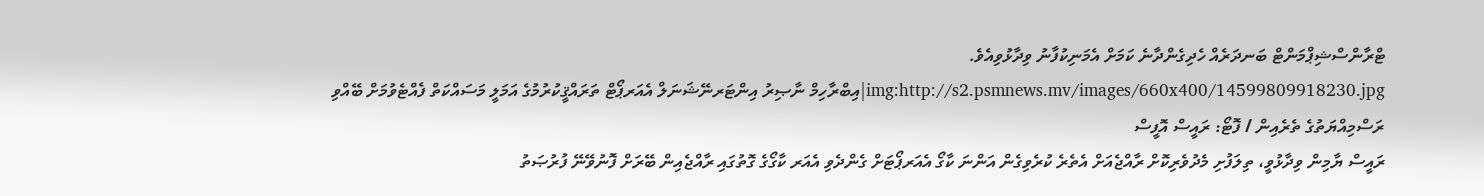ޓްރާންސްޝިޕްމަންޓް ބަނދަރެއް ހެދިގެންދާނެ ކަމަށް އެމަނިކުފާނު ވިދާޅުވިއެވެ.
img:http://s2.psmnews.mv/images/660x400/14599809918230.jpg|އިބްރާހިމް ނާޞިރު އިންޓަރނޭޝަނަލް އެއަރޕޯޓް ތަރައްޤީކުރުމުގެ އަމަލީ މަސައްކަތް ފެއްޓެވުމަށް ބޭއްވި ރަސްމިއްޔަތުގެ ތެރެއިން / ފޮޓޯ: ރައީސް އޮފީސް
ރައީސް ޔާމިން ވިދާޅުވީ، ތިލަފުށި މެދުވެރިކޮށް ރާއްޖެއަށް އެތެރެ ކުރެވިގެން އަންނަ ކާގޯ އެއަރޕޯޓަށް ގެންދެވި އެއަރ ކާގޯގެ ގޮތުގައި ރާއްޖެއިން ބޭރަށް ފޮނުވޭނޭ ފުރުޞަތު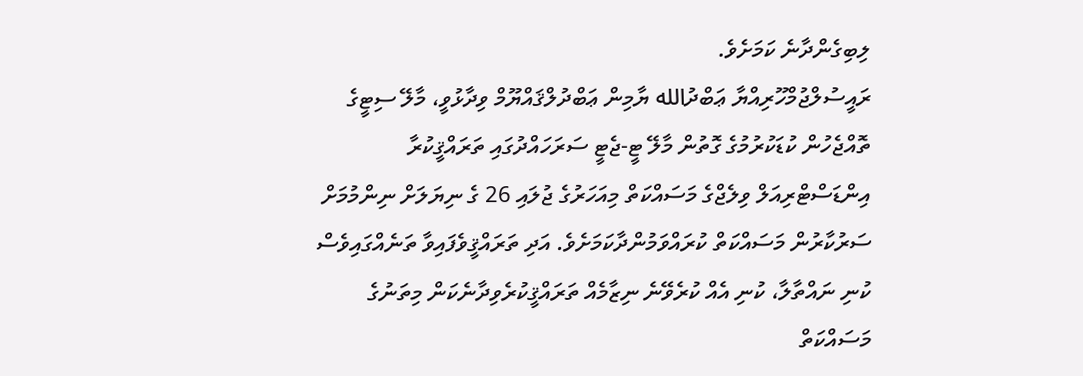ލިބިގެންދާނެ ކަމަށެވެ.
ރައީސުލްޖުމްހޫރިއްޔާ ޢަބްދުالله ޔާމިން ޢަބްދުލްޤައްޔޫމް ވިދާޅުވީ، މާލޭ ސިޓީގެ ތޮއްޖެހުން ކުޑަކުރުމުގެ ގޮތުން މާލޭ ޓީ-ޖެޓީ ސަރަހައްދުގައި ތަރައްޤީކުރާ އިންޑަސްޓްރިއަލް ވިލެޖްގެ މަސައްކަތް މިއަހަރުގެ ޖުލައި 26 ގެ ނިޔަލަށް ނިންމުމަށް ސަރުކާރުން މަސައްކަތް ކުރައްވަމުންދާކަމަށެވެ. އަދި ތަރައްޤީވެފައިވާ ތަނެއްގައިވެސް ކުނި ނައްތާލާ، ކުނި އެއް ކުރެވޭނެ ނިޒާމެއް ތަރައްޤީކުރެވިދާނެކަން މިތަނުގެ މަސައްކަތް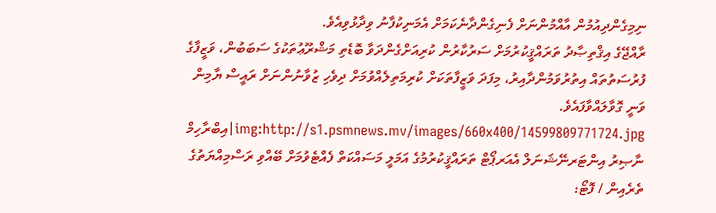ނިމިގެންދިއުމުން އާއްމުންނަށް ފެނިގެންދާނެކަމަށް އެމަނިކުފާނު ވިދާޅުވިއެވެ.
ރާއްޖޭގެ އިޤްތިޞާދު ތަރައްޤީކުރުމަށް ސަރުކާރުން ކުރިއަށްގެންދަވާ ބޮޑެތި މަޝްރޫޢުތަކުގެ ސަބަބުން، ވަޒީފާގެ ފުރުސަތުތައް އިތުރުވަމުންދާއިރު، މިފަދަ ވަޒީފާތަކަށް ކުރިމަތިލެއްވުމަށް ދިވެހި ޒުވާނުންނަށް ރައީސް ޔާމިން ވަނީ ގޮވާލައްވާފައެވެ.
img:http://s1.psmnews.mv/images/660x400/14599809771724.jpg|އިބްރާހިމް ނާޞިރު އިންޓަރނޭޝަނަލް އެއަރޕޯޓް ތަރައްޤީކުރުމުގެ އަމަލީ މަސައްކަތް ފެއްޓެވުމަށް ބޭއްވި ރަސްމިއްޔަތުގެ ތެރެއިން / ފޮޓޯ: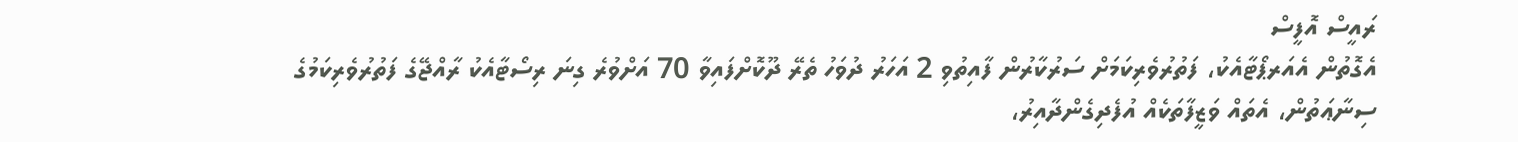ރައީސް އޮފީސް
އެގޮތުން އެއަރޕޯޓާއެކު، ފަތުރުވެރިކަމަށް ސަރުކާރުން ފާއިތުވި 2 އަހަރު ދުވަހު ތެރޭ ދޫކޮށްފައިވާ 70 އަށްވުރެ ގިނަ ރިސޯޓާއެކު ރާއްޖޭގެ ފަތުރުވެރިކަމުގެ ސިނާޢަތުން، އެތައް ވަޒީފާތަކެއް އުފެދިގެންދާއިރު،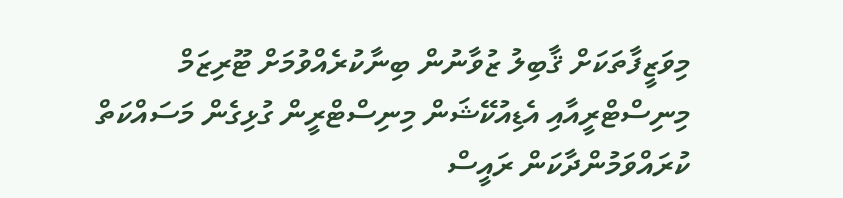މިވަޒީފާތަކަށް ޤާބިލު ޒުވާނުން ބިނާކުރެއްވުމަށް ޓޫރިޒަމް މިނިސްޓްރީއާއި އެޑިއުކޭޝަން މިނިސްޓްރީން ގުޅިގެން މަސައްކަތް ކުރައްވަމުންދާކަން ރައީސް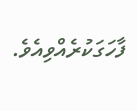ފާހަގަކުރެއްވިއެވެ.